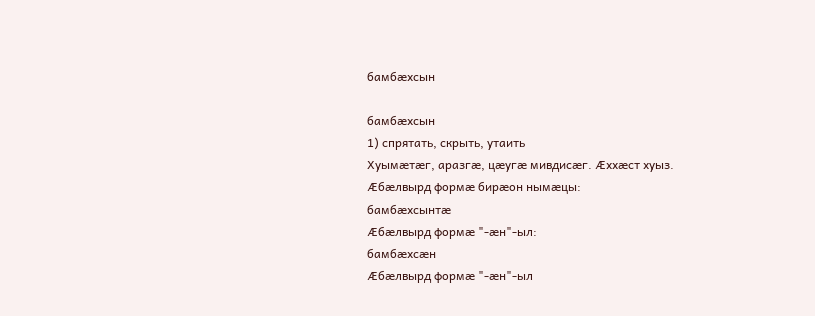бамбæхсын

бамбæхсын
1) спрятать, скрыть, утаить
Хуымæтæг, аразгæ, цæугæ мивдисæг. Æххæст хуыз.
Æбæлвырд формæ бирæон нымæцы:
бамбæхсынтæ
Æбæлвырд формæ "-æн"-ыл:
бамбæхсæн
Æбæлвырд формæ "-æн"-ыл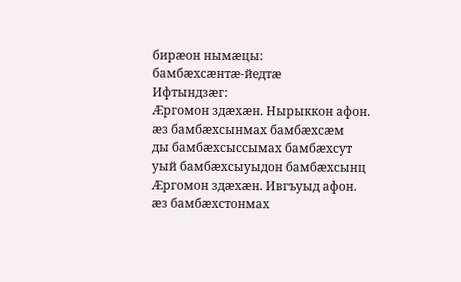бирæон нымæцы:
бамбæхсæнтæ-йедтæ
Ифтындзæг:
Æргомон здæхæн. Нырыккон афон.
æз бамбæхсынмах бамбæхсæм
ды бамбæхсыссымах бамбæхсут
уый бамбæхсыуыдон бамбæхсынц
Æргомон здæхæн. Ивгъуыд афон.
æз бамбæхстонмах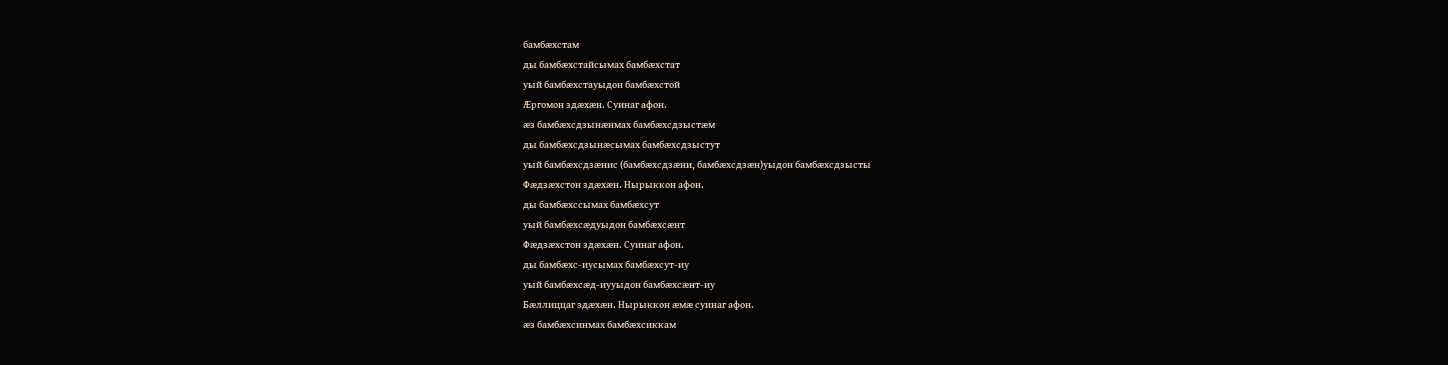бамбæхстам
ды бамбæхстайсымах бамбæхстат
уый бамбæхстауыдон бамбæхстой
Æргомон здæхæн. Суинаг афон.
æз бамбæхсдзынæнмах бамбæхсдзыстæм
ды бамбæхсдзынæсымах бамбæхсдзыстут
уый бамбæхсдзæнис (бамбæхсдзæни, бамбæхсдзæн)уыдон бамбæхсдзысты
Фæдзæхстон здæхæн. Нырыккон афон.
ды бамбæхссымах бамбæхсут
уый бамбæхсæдуыдон бамбæхсæнт
Фæдзæхстон здæхæн. Суинаг афон.
ды бамбæхс-иусымах бамбæхсут-иу
уый бамбæхсæд-иууыдон бамбæхсæнт-иу
Бæллиццаг здæхæн. Нырыккон æмæ суинаг афон.
æз бамбæхсинмах бамбæхсиккам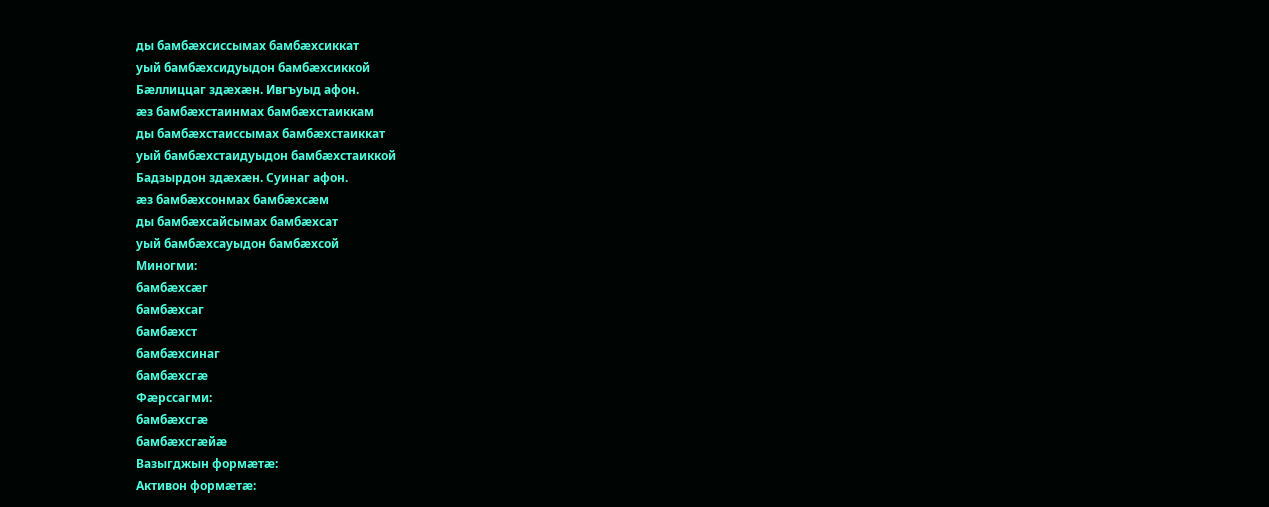ды бамбæхсиссымах бамбæхсиккат
уый бамбæхсидуыдон бамбæхсиккой
Бæллиццаг здæхæн. Ивгъуыд афон.
æз бамбæхстаинмах бамбæхстаиккам
ды бамбæхстаиссымах бамбæхстаиккат
уый бамбæхстаидуыдон бамбæхстаиккой
Бадзырдон здæхæн. Суинаг афон.
æз бамбæхсонмах бамбæхсæм
ды бамбæхсайсымах бамбæхсат
уый бамбæхсауыдон бамбæхсой
Миногми:
бамбæхсæг
бамбæхсаг
бамбæхст
бамбæхсинаг
бамбæхсгæ
Фæрссагми:
бамбæхсгæ
бамбæхсгæйæ
Вазыгджын формæтæ:
Активон формæтæ: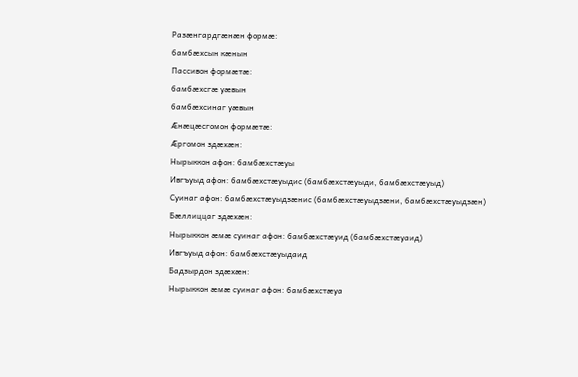Разæнгардгæнæн формæ:
бамбæхсын кæнын
Пассивон формæтæ:
бамбæхсгæ уæвын
бамбæхсинаг уæвын
Æнæцæсгомон формæтæ:
Æргомон здæхæн:
Нырыккон афон: бамбæхстæуы
Ивгъуыд афон: бамбæхстæуыдис (бамбæхстæуыди, бамбæхстæуыд)
Суинаг афон: бамбæхстæуыдзæнис (бамбæхстæуыдзæни, бамбæхстæуыдзæн)
Бæллиццаг здæхæн:
Нырыккон æмæ суинаг афон: бамбæхстæуид (бамбæхстæуаид)
Ивгъуыд афон: бамбæхстæуыдаид
Бадзырдон здæхæн:
Нырыккон æмæ суинаг афон: бамбæхстæуа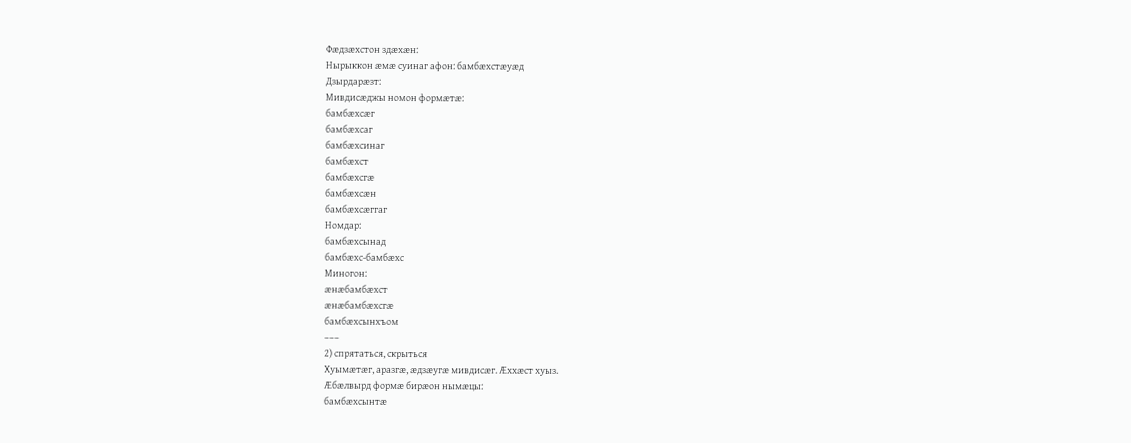Фæдзæхстон здæхæн:
Нырыккон æмæ суинаг афон: бамбæхстæуæд
Дзырдарæзт:
Мивдисæджы номон формæтæ:
бамбæхсæг
бамбæхсаг
бамбæхсинаг
бамбæхст
бамбæхсгæ
бамбæхсæн
бамбæхсæггаг
Номдар:
бамбæхсынад
бамбæхс-бамбæхс
Миногон:
æнæбамбæхст
æнæбамбæхсгæ
бамбæхсынхъом
–––
2) спрятаться, скрыться
Хуымæтæг, аразгæ, æдзæугæ мивдисæг. Æххæст хуыз.
Æбæлвырд формæ бирæон нымæцы:
бамбæхсынтæ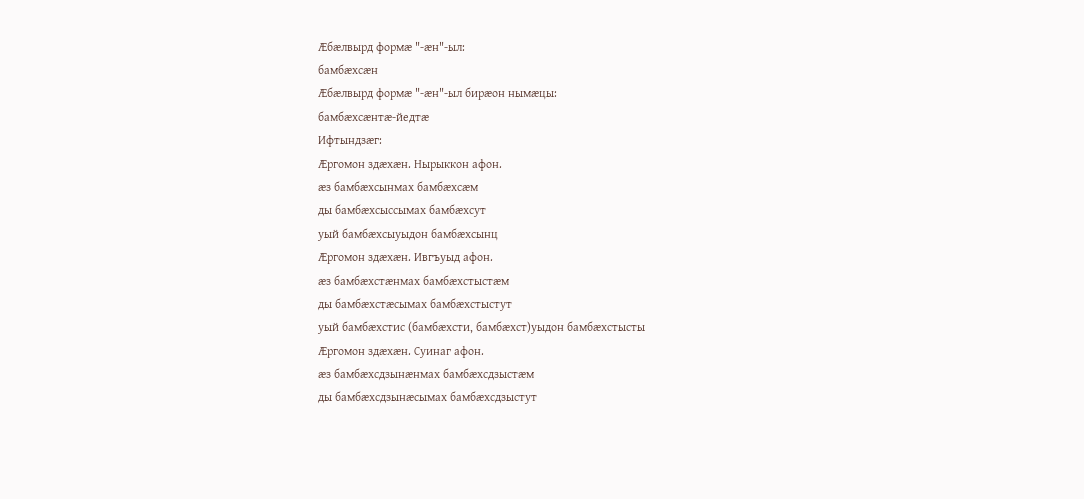Æбæлвырд формæ "-æн"-ыл:
бамбæхсæн
Æбæлвырд формæ "-æн"-ыл бирæон нымæцы:
бамбæхсæнтæ-йедтæ
Ифтындзæг:
Æргомон здæхæн. Нырыккон афон.
æз бамбæхсынмах бамбæхсæм
ды бамбæхсыссымах бамбæхсут
уый бамбæхсыуыдон бамбæхсынц
Æргомон здæхæн. Ивгъуыд афон.
æз бамбæхстæнмах бамбæхстыстæм
ды бамбæхстæсымах бамбæхстыстут
уый бамбæхстис (бамбæхсти, бамбæхст)уыдон бамбæхстысты
Æргомон здæхæн. Суинаг афон.
æз бамбæхсдзынæнмах бамбæхсдзыстæм
ды бамбæхсдзынæсымах бамбæхсдзыстут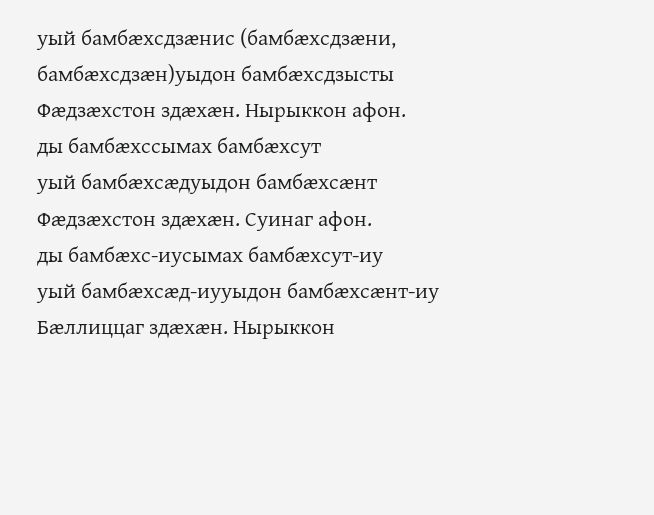уый бамбæхсдзæнис (бамбæхсдзæни, бамбæхсдзæн)уыдон бамбæхсдзысты
Фæдзæхстон здæхæн. Нырыккон афон.
ды бамбæхссымах бамбæхсут
уый бамбæхсæдуыдон бамбæхсæнт
Фæдзæхстон здæхæн. Суинаг афон.
ды бамбæхс-иусымах бамбæхсут-иу
уый бамбæхсæд-иууыдон бамбæхсæнт-иу
Бæллиццаг здæхæн. Нырыккон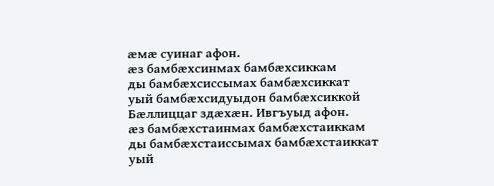æмæ суинаг афон.
æз бамбæхсинмах бамбæхсиккам
ды бамбæхсиссымах бамбæхсиккат
уый бамбæхсидуыдон бамбæхсиккой
Бæллиццаг здæхæн. Ивгъуыд афон.
æз бамбæхстаинмах бамбæхстаиккам
ды бамбæхстаиссымах бамбæхстаиккат
уый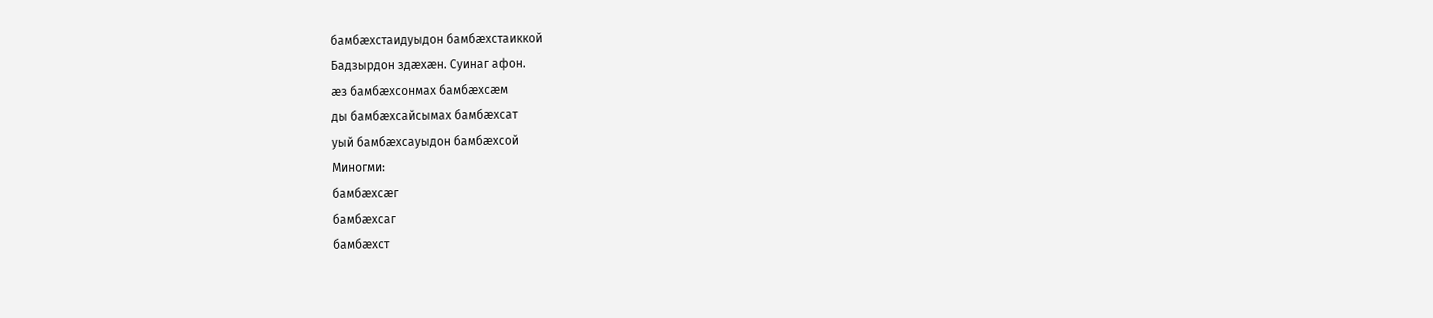бамбæхстаидуыдон бамбæхстаиккой
Бадзырдон здæхæн. Суинаг афон.
æз бамбæхсонмах бамбæхсæм
ды бамбæхсайсымах бамбæхсат
уый бамбæхсауыдон бамбæхсой
Миногми:
бамбæхсæг
бамбæхсаг
бамбæхст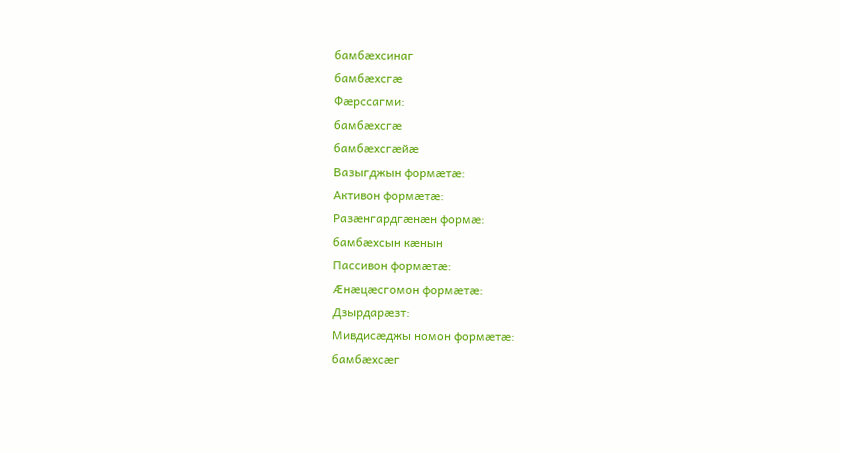бамбæхсинаг
бамбæхсгæ
Фæрссагми:
бамбæхсгæ
бамбæхсгæйæ
Вазыгджын формæтæ:
Активон формæтæ:
Разæнгардгæнæн формæ:
бамбæхсын кæнын
Пассивон формæтæ:
Æнæцæсгомон формæтæ:
Дзырдарæзт:
Мивдисæджы номон формæтæ:
бамбæхсæг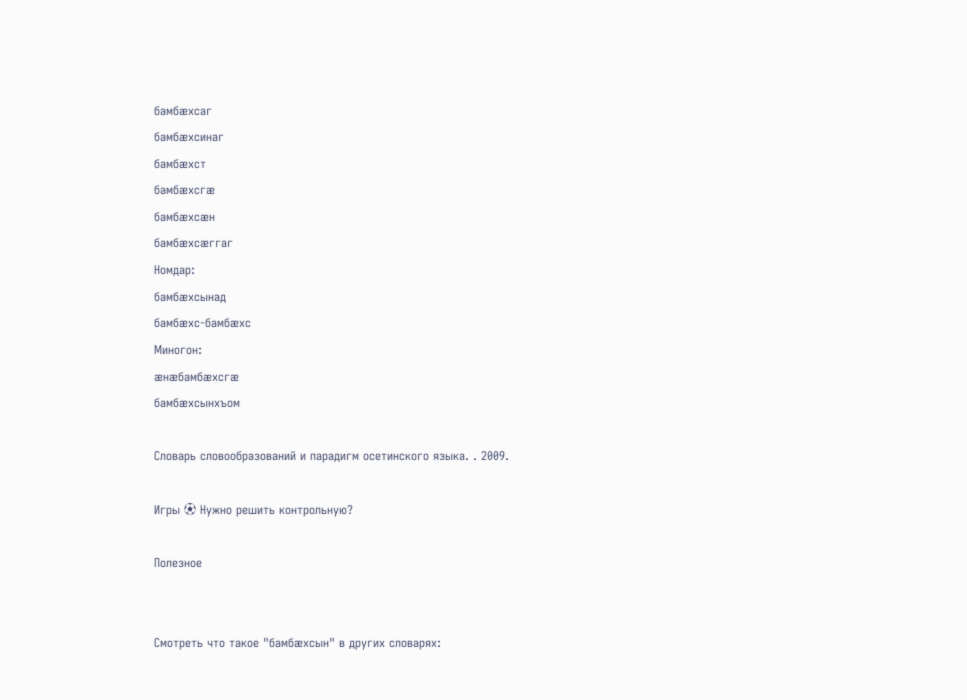бамбæхсаг
бамбæхсинаг
бамбæхст
бамбæхсгæ
бамбæхсæн
бамбæхсæггаг
Номдар:
бамбæхсынад
бамбæхс-бамбæхс
Миногон:
æнæбамбæхсгæ
бамбæхсынхъом

Словарь словообразований и парадигм осетинского языка. . 2009.

Игры ⚽ Нужно решить контрольную?

Полезное


Смотреть что такое "бамбæхсын" в других словарях: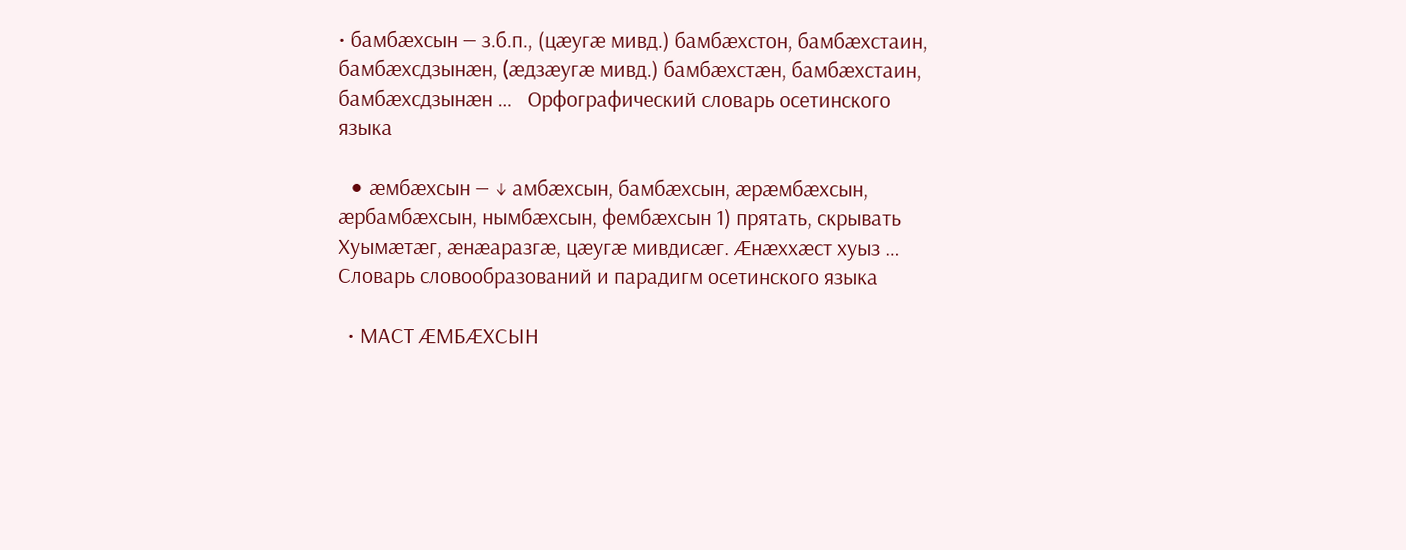• бамбæхсын — з.б.п., (цæугæ мивд.) бамбæхстон, бамбæхстаин, бамбæхсдзынæн, (æдзæугæ мивд.) бамбæхстæн, бамбæхстаин, бамбæхсдзынæн …   Орфографический словарь осетинского языка

  • æмбæхсын — ↓ амбæхсын, бамбæхсын, æрæмбæхсын, æрбамбæхсын, нымбæхсын, фембæхсын 1) прятать, скрывать Хуымæтæг, æнæаразгæ, цæугæ мивдисæг. Æнæххæст хуыз …   Словарь словообразований и парадигм осетинского языка

  • МАСТ ÆМБÆХСЫН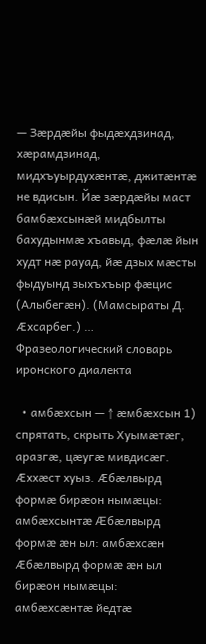— Зæрдæйы фыдæхдзинад, хæрамдзинад, мидхъуырдухæнтæ, джитæнтæ не вдисын. Йæ зæрдæйы маст бамбæхсынæй мидбылты бахудынмæ хъавыд, фæлæ йын худт нæ рауад, йæ дзых мæсты фыдуынд зыхъхъыр фæцис (Алыбегæн). (Мамсыраты Д. Æхсарбег.) …   Фразеологический словарь иронского диалекта

  • амбæхсын — ↑ æмбæхсын 1) спрятать, скрыть Хуымæтæг, аразгæ, цæугæ мивдисæг. Æххæст хуыз. Æбæлвырд формæ бирæон нымæцы: амбæхсынтæ Æбæлвырд формæ æн ыл: амбæхсæн Æбæлвырд формæ æн ыл бирæон нымæцы: амбæхсæнтæ йедтæ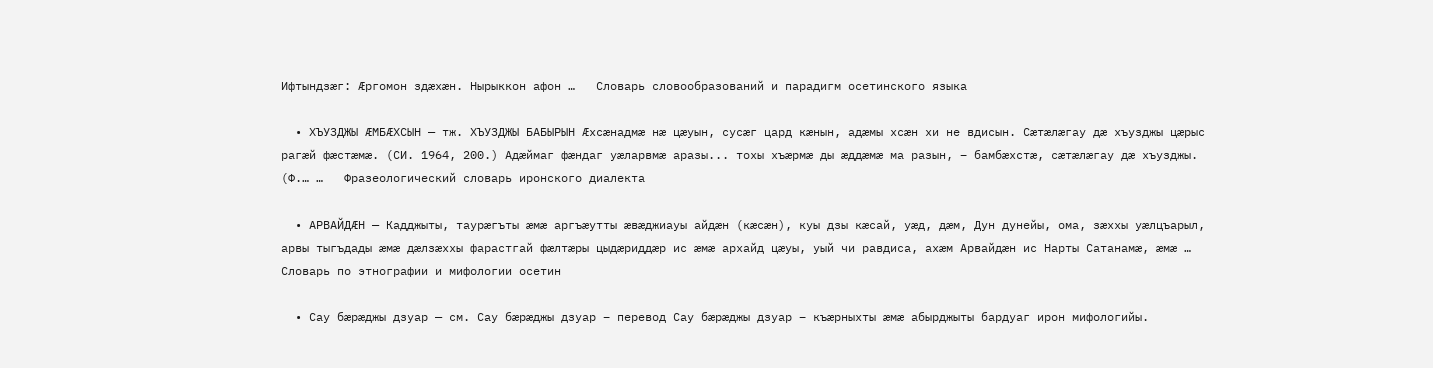Ифтындзæг: Æргомон здæхæн. Нырыккон афон …   Словарь словообразований и парадигм осетинского языка

  • ХЪУЗДЖЫ ÆМБÆХСЫН — тж. ХЪУЗДЖЫ БАБЫРЫН Æхсæнадмæ нæ цæуын, сусæг цард кæнын, адæмы хсæн хи не вдисын. Сæтæлæгау дæ хъузджы цæрыс рагæй фæстæмæ. (СИ. 1964, 200.) Адæймаг фæндаг уæларвмæ аразы... тохы хъæрмæ ды æддæмæ ма разын, – бамбæхстæ, сæтæлæгау дæ хъузджы. (Ф.… …   Фразеологический словарь иронского диалекта

  • АРВАЙДÆН — Кадджыты, таурæгъты æмæ аргъæутты æвæджиауы айдæн (кæсæн), куы дзы кæсай, уæд, дæм, Дун дунейы, ома, зæххы уæлцъарыл, арвы тыгъдады æмæ дæлзæххы фарастгай фæлтæры цыдæриддæр ис æмæ архайд цæуы, уый чи равдиса, ахæм Арвайдæн ис Нарты Сатанамæ, æмæ …   Словарь по этнографии и мифологии осетин

  • Сау бæрæджы дзуар — см. Сау бæрæджы дзуар – перевод Сау бæрæджы дзуар – къæрныхты æмæ абырджыты бардуаг ирон мифологийы.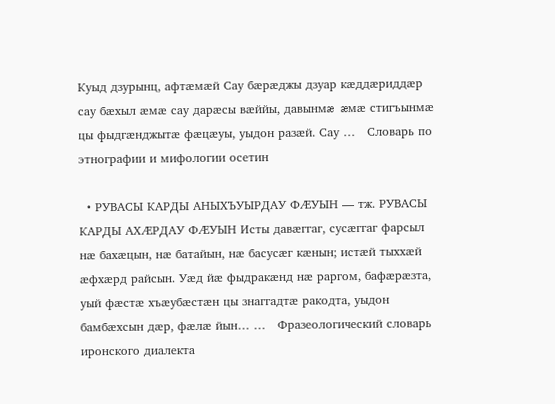Куыд дзурынц, афтæмæй Сау бæрæджы дзуар кæддæриддæр сау бæхыл æмæ сау дарæсы вæййы, давынмæ æмæ стигъынмæ цы фыдгæнджытæ фæцæуы, уыдон разæй. Сау …   Словарь по этнографии и мифологии осетин

  • РУВАСЫ КАРДЫ АНЫХЪУЫРДАУ ФÆУЫН — тж. РУВАСЫ КАРДЫ АХÆРДАУ ФÆУЫН Исты давæггаг, сусæггаг фарсыл нæ бахæцын, нæ батайын, нæ басусæг кæнын; истæй тыххæй æфхæрд райсын. Уæд йæ фыдракæнд нæ раргом, бафæрæзта, уый фæстæ хъæубæстæн цы знаггадтæ ракодта, уыдон бамбæхсын дæр, фæлæ йын… …   Фразеологический словарь иронского диалекта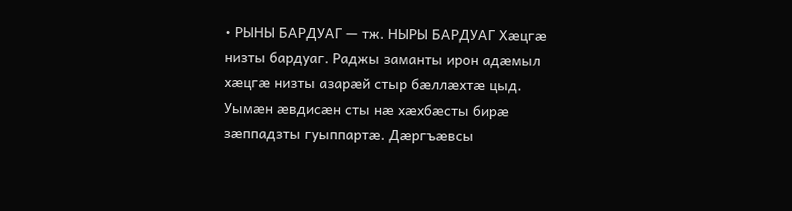• РЫНЫ БАРДУАГ — тж. НЫРЫ БАРДУАГ Хæцгæ низты бардуаг. Раджы заманты ирон адæмыл хæцгæ низты азарæй стыр бæллæхтæ цыд. Уымæн æвдисæн сты нæ хæхбæсты бирæ зæппадзты гуыппартæ. Дæргъæвсы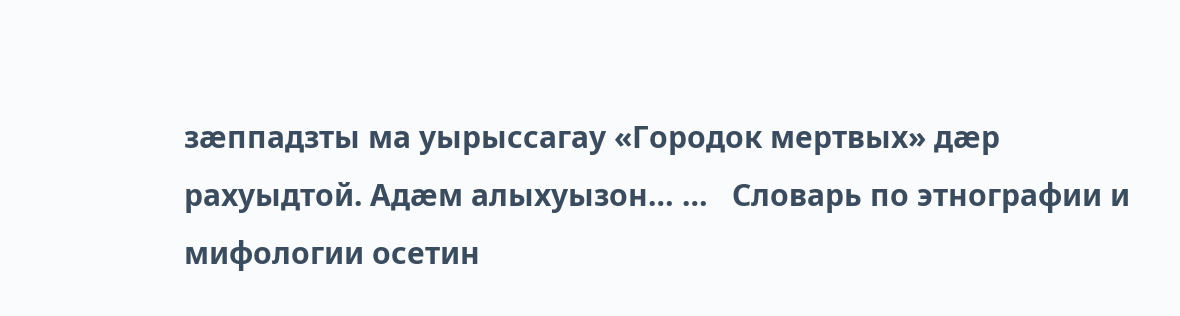зæппадзты ма уырыссагау «Городок мертвых» дæр рахуыдтой. Адæм алыхуызон… …   Словарь по этнографии и мифологии осетин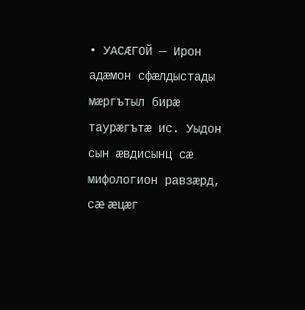• УАСÆГОЙ — Ирон адæмон сфæлдыстады мæргътыл бирæ таурæгътæ ис. Уыдон сын æвдисынц сæ мифологион равзæрд, сæ æцæг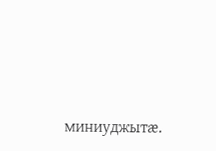миниуджытæ.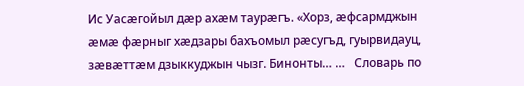Ис Уасæгойыл дæр ахæм таурæгъ. «Хорз, æфсармджын æмæ фæрныг хæдзары бахъомыл рæсугъд, гуырвидауц, зæвæттæм дзыккуджын чызг. Бинонты… …   Словарь по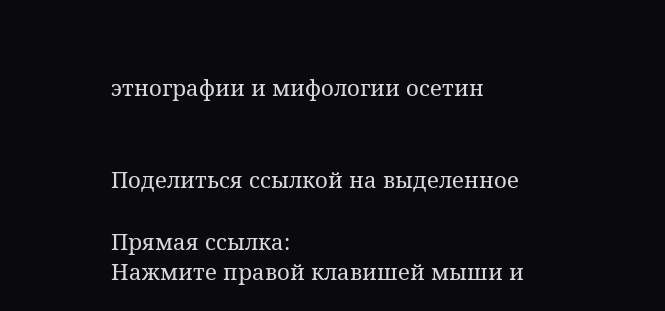этнографии и мифологии осетин


Поделиться ссылкой на выделенное

Прямая ссылка:
Нажмите правой клавишей мыши и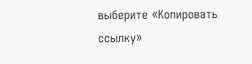выберите «Копировать ссылку»